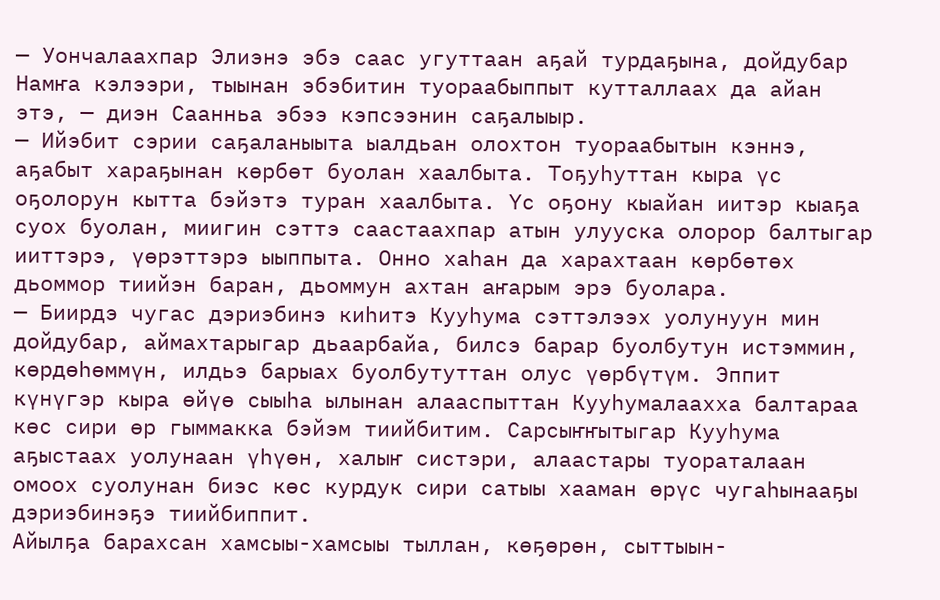— Уончалаахпар Элиэнэ эбэ саас угуттаан аҕай турдаҕына, дойдубар Намҥа кэлээри, тыынан эбэбитин туораабыппыт кутталлаах да айан этэ, — диэн Саанньа эбээ кэпсээнин саҕалыыр.
— Ийэбит сэрии саҕаланыыта ыалдьан олохтон туораабытын кэннэ, аҕабыт хараҕынан көрбөт буолан хаалбыта. Тоҕуһуттан кыра үс оҕолорун кытта бэйэтэ туран хаалбыта. Үс оҕону кыайан иитэр кыаҕа суох буолан, миигин сэттэ саастаахпар атын улууска олорор балтыгар ииттэрэ, үөрэттэрэ ыыппыта. Онно хаһан да харахтаан көрбөтөх дьоммор тиийэн баран, дьоммун ахтан аҥарым эрэ буолара.
— Биирдэ чугас дэриэбинэ киһитэ Кууһума сэттэлээх уолунуун мин дойдубар, аймахтарыгар дьаарбайа, билсэ барар буолбутун истэммин, көрдөһөммүн, илдьэ барыах буолбутуттан олус үөрбүтүм. Эппит күнүгэр кыра өйүө сыыһа ылынан алааспыттан Кууһумалаахха балтараа көс сири өр гыммакка бэйэм тиийбитим. Сарсыҥҥытыгар Кууһума аҕыстаах уолунаан үһүөн, халыҥ систэри, алаастары туораталаан омоох суолунан биэс көс курдук сири сатыы хааман өрүс чугаһынааҕы дэриэбинэҕэ тиийбиппит.
Айылҕа барахсан хамсыы-хамсыы тыллан, көҕөрөн, сыттыын-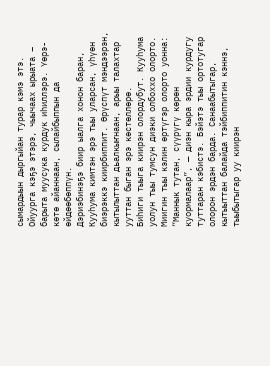сымардыын дыргыйан турар кэмэ этэ. Ойуурга кэҕэ этэрэ, чыычаах ырыата – барыта муусука курдук иһиллэрэ. Үөрэ-көтө айаннаан, сылайбыппын да өйдөөбөппүн.
Дэриэбинэҕэ биир ыалга хонон баран, Кууһума кимтэн эрэ тыы уларсан, үһүөн биэрэккэ киирбиппит. Өрүспүт мэндээрэн, кытылыттан дьалкыҥнаан, арыы талахтар ууттан быган эрэ көстөллөрө.
Биһиги тыыга киирэн олордубут. Кууһума уолун тыы тумсун диэки олбоххо олорто. Миигин тыы кэлин өртүгэр олорто уонна: “Маннык тутан, сүүрүгү көрөн куормалаар”, — диэн кыра эрдии курдугу туттаран кэбистэ. Бэйэтэ тыы ортотугар олорон эрдэн барда. Санаабытыгар, кытыыттан балайда тэйбиппитин кэннэ, тыыбытыгар уу киирэн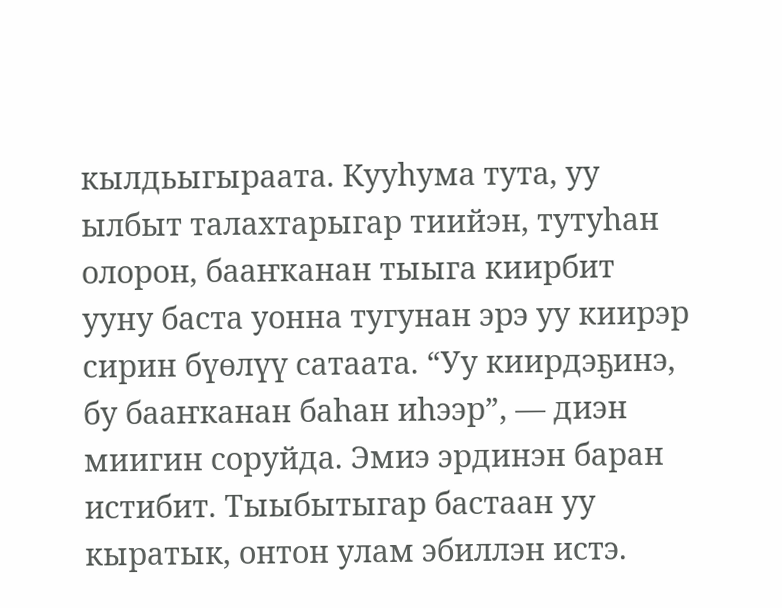кылдьыгыраата. Кууһума тута, уу ылбыт талахтарыгар тиийэн, тутуһан олорон, бааҥканан тыыга киирбит ууну баста уонна тугунан эрэ уу киирэр сирин бүөлүү сатаата. “Уу киирдэҕинэ, бу бааҥканан баһан иһээр”, — диэн миигин соруйда. Эмиэ эрдинэн баран истибит. Тыыбытыгар бастаан уу кыратык, онтон улам эбиллэн истэ.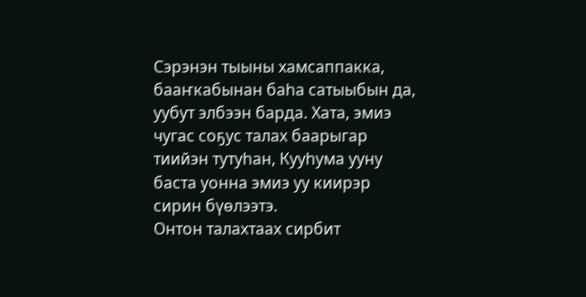Сэрэнэн тыыны хамсаппакка, бааҥкабынан баһа сатыыбын да, уубут элбээн барда. Хата, эмиэ чугас соҕус талах баарыгар тиийэн тутуһан, Кууһума ууну баста уонна эмиэ уу киирэр сирин бүөлээтэ.
Онтон талахтаах сирбит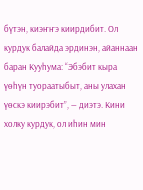бүтэн, киэҥҥэ киирдибит. Ол курдук балайда эрдинэн, айаннаан баран Кууһума: “Эбэбит кыра үөһүн туораатыбыт, аны улахан үөскэ киирэбит”, — диэтэ. Кини холку курдук, ол иһин мин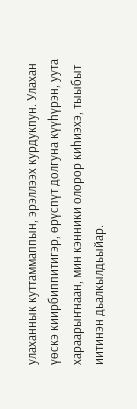улаханнык куттаммаппын, эрэллээх курдукпун. Улахан үөскэ киирбиппитигэр, өрүспүт долгуна күүһүрэн, уута хараарыҥнаан, мин кэнники олорор киһиэхэ, тыыбыт иитинэн дьалкылдьыйар.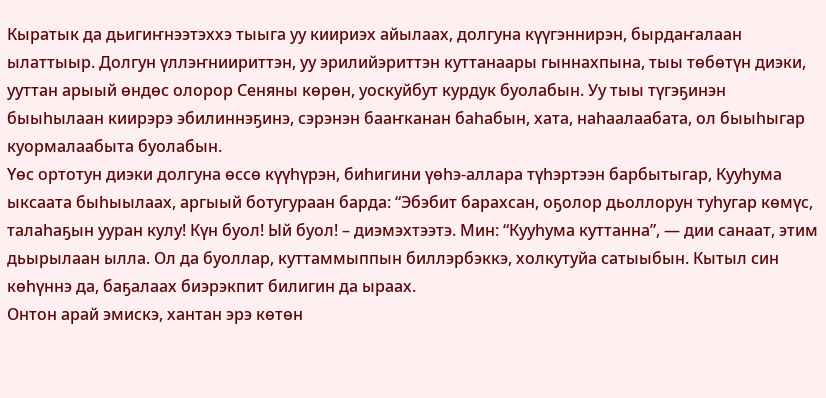Кыратык да дьигиҥнээтэххэ тыыга уу киириэх айылаах, долгуна күүгэннирэн, бырдаҥалаан ылаттыыр. Долгун үллэҥниириттэн, уу эрилийэриттэн куттанаары гыннахпына, тыы төбөтүн диэки, ууттан арыый өндөс олорор Сеняны көрөн, уоскуйбут курдук буолабын. Уу тыы түгэҕинэн быыһылаан киирэрэ эбилиннэҕинэ, сэрэнэн бааҥканан баһабын, хата, наһаалаабата, ол быыһыгар куормалаабыта буолабын.
Үөс ортотун диэки долгуна өссө күүһүрэн, биһигини үөһэ-аллара түһэртээн барбытыгар, Кууһума ыксаата быһыылаах, аргыый ботугураан барда: “Эбэбит барахсан, оҕолор дьоллорун туһугар көмүс, талаһаҕын ууран кулу! Күн буол! Ый буол! – диэмэхтээтэ. Мин: “Кууһума куттанна”, — дии санаат, этим дьырылаан ылла. Ол да буоллар, куттаммыппын биллэрбэккэ, холкутуйа сатыыбын. Кытыл син көһүннэ да, баҕалаах биэрэкпит билигин да ыраах.
Онтон арай эмискэ, хантан эрэ көтөн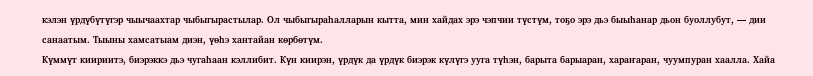кэлэн үрдүбүтүгэр чыычаахтар чыбыгырастылар. Ол чыбыгыраһалларын кытта, мин хайдах эрэ чэпчии түстүм, тоҕо эрэ дьэ быыһанар дьон буоллубут, — дии санаатым. Тыыны хамсатыам диэн, үөһэ хантайан көрбөтүм.
Күммүт киириитэ, биэрэккэ дьэ чугаһаан кэллибит. Күн киирэн, үрдүк да үрдүк биэрэк күлүгэ ууга түһэн, барыта барыаран, хараҥаран, чуумпуран хаалла. Хайа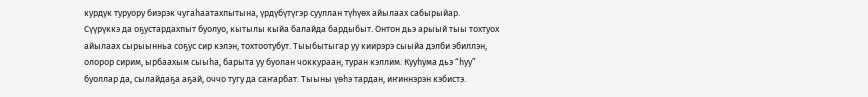курдук туруору биэрэк чугаһаатахпытына, үрдүбүтүгэр сууллан түһүөх айылаах сабырыйар.
Сүүрүккэ да оҕустардахпыт буолуо, кытылы кыйа балайда бардыбыт. Онтон дьэ арыый тыы тохтуох айылаах сырыынньа соҕус сир кэлэн, тохтоотубут. Тыыбытыгар уу киирэрэ сыыйа дэлби эбиллэн, олорор сирим, ырбаахым сыыһа, барыта уу буолан чоккураан, туран кэллим. Кууһума дьэ “һуу” буоллар да, сылайдаҕа аҕай, оччо тугу да саҥарбат. Тыыны үөһэ тардан, иҥиннэрэн кэбистэ.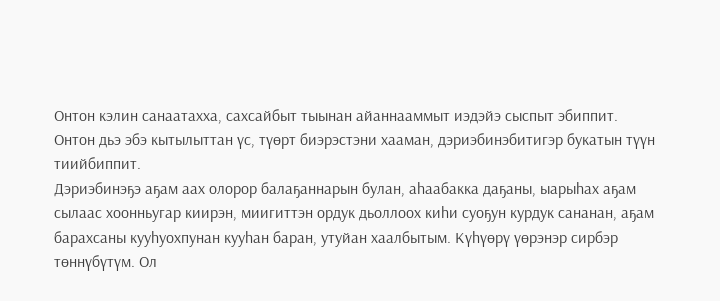Онтон кэлин санаатахха, сахсайбыт тыынан айаннааммыт иэдэйэ сыспыт эбиппит. Онтон дьэ эбэ кытылыттан үс, түөрт биэрэстэни хааман, дэриэбинэбитигэр букатын түүн тиийбиппит.
Дэриэбинэҕэ аҕам аах олорор балаҕаннарын булан, аһаабакка даҕаны, ыарыһах аҕам сылаас хоонньугар киирэн, миигиттэн ордук дьоллоох киһи суоҕун курдук сананан, аҕам барахсаны кууһуохпунан кууһан баран, утуйан хаалбытым. Күһүөрү үөрэнэр сирбэр төннүбүтүм. Ол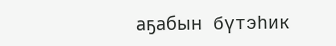аҕабын бүтэһик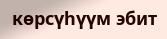көрсүһүүм эбит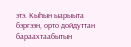этэ. Кыһын ыарыыта бэргээн, орто дойдуттан бараахтаабытын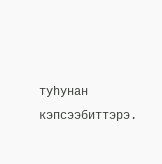туһунан кэпсээбиттэрэ.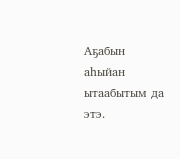Аҕабын аһыйан ытаабытым да этэ.